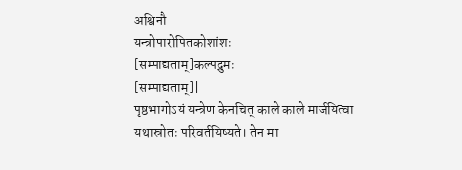अश्विनौ
यन्त्रोपारोपितकोशांशः
[सम्पाद्यताम्]कल्पद्रुमः
[सम्पाद्यताम्]|
पृष्ठभागोऽयं यन्त्रेण केनचित् काले काले मार्जयित्वा यथास्रोतः परिवर्तयिष्यते। तेन मा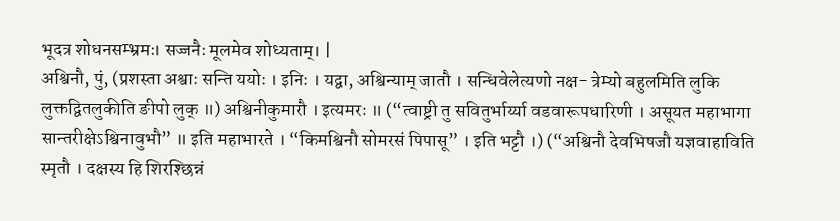भूदत्र शोधनसम्भ्रमः। सज्जनैः मूलमेव शोध्यताम्। |
अश्विनौ, पुं, (प्रशस्ता अश्वाः सन्ति ययोः । इनिः । यद्वा, अश्विन्याम् जातौ । सन्धिवेलेत्यणो नक्ष- त्रेम्यो बहुलमिति लुकि लुक्तद्वितलुकीति ङीपो लुक् ॥) अश्विनीकुमारौ । इत्यमरः ॥ (“त्वाष्ट्री तु सवितुर्भार्य्या वडवारूपधारिणी । असूयत महाभागा सान्तरीक्षेऽश्विनावुभौ” ॥ इति महाभारते । “किमश्विनौ सोमरसं पिपासू” । इति भट्टौ ।) (“अश्विनौ देवभिषजौ यज्ञवाहाविति स्मृतौ । दक्षस्य हि शिरश्छिन्नं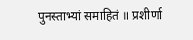पुनस्ताभ्यां समाहितं ॥ प्रशीर्णा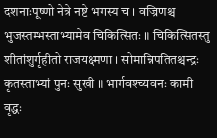दशनाःपूष्णो नेत्रे नष्टे भगस्य च । वज्रिणश्च भुजस्तम्भस्ताभ्यामेव चिकित्सितः ॥ चिकित्सितस्तु शीतांशुर्गृहीतो राजयक्ष्मणा । सोमान्निपतितश्चन्द्रः कृतस्ताभ्यां पुनः सुखी ॥ भार्गवश्च्यवनः कामी वृद्धः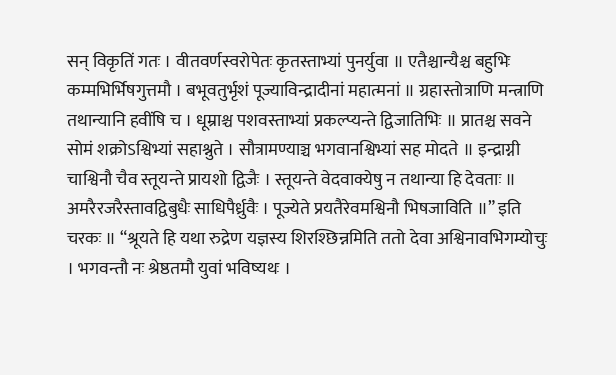सन् विकृतिं गतः । वीतवर्णस्वरोपेतः कृतस्ताभ्यां पुनर्युवा ॥ एतैश्चान्यैश्च बहुभिः कम्मभिर्भिषगुत्तमौ । बभूवतुर्भृशं पूज्याविन्द्रादीनां महात्मनां ॥ ग्रहास्तोत्राणि मन्त्राणि तथान्यानि हवींषि च । धूम्राश्च पशवस्ताभ्यां प्रकल्प्यन्ते द्विजातिभिः ॥ प्रातश्च सवने सोमं शक्रोऽश्विभ्यां सहाश्नुते । सौत्रामण्याञ्च भगवानश्विभ्यां सह मोदते ॥ इन्द्राग्नी चाश्विनौ चैव स्तूयन्ते प्रायशो द्विजैः । स्तूयन्ते वेदवाक्येषु न तथान्या हि देवताः ॥ अमरैरजरैस्तावद्विबुधैः साधिपैर्ध्रुवैः । पूज्येते प्रयतैरेवमश्विनौ भिषजाविति ॥” इति चरकः ॥ “श्रूयते हि यथा रुद्रेण यज्ञस्य शिरश्छिन्नमिति ततो देवा अश्विनावभिगम्योचुः । भगवन्तौ नः श्रेष्ठतमौ युवां भविष्यथः ।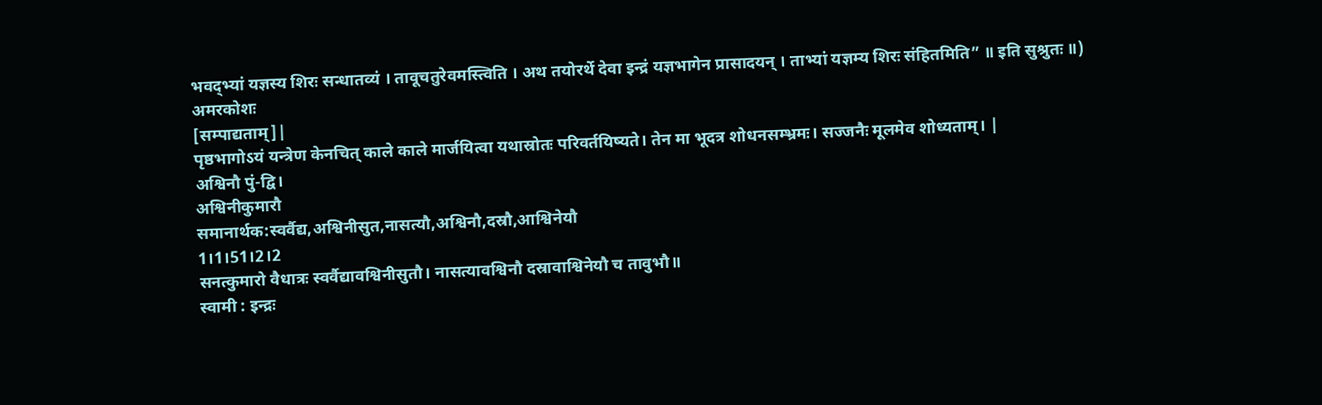भवद्भ्यां यज्ञस्य शिरः सन्धातव्यं । तावूचतुरेवमस्त्विति । अथ तयोरर्थे देवा इन्द्रं यज्ञभागेन प्रासादयन् । ताभ्यां यज्ञम्य शिरः संहितमिति” ॥ इति सुश्रुतः ॥)
अमरकोशः
[सम्पाद्यताम्]|
पृष्ठभागोऽयं यन्त्रेण केनचित् काले काले मार्जयित्वा यथास्रोतः परिवर्तयिष्यते। तेन मा भूदत्र शोधनसम्भ्रमः। सज्जनैः मूलमेव शोध्यताम्। |
अश्विनौ पुं-द्वि।
अश्विनीकुमारौ
समानार्थक:स्वर्वैद्य,अश्विनीसुत,नासत्यौ,अश्विनौ,दस्रौ,आश्विनेयौ
1।1।51।2।2
सनत्कुमारो वैधात्रः स्वर्वैद्यावश्विनीसुतौ। नासत्यावश्विनौ दस्रावाश्विनेयौ च तावुभौ॥
स्वामी : इन्द्रः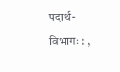पदार्थ-विभागः : ,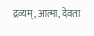द्रव्यम्, आत्मा, देवता